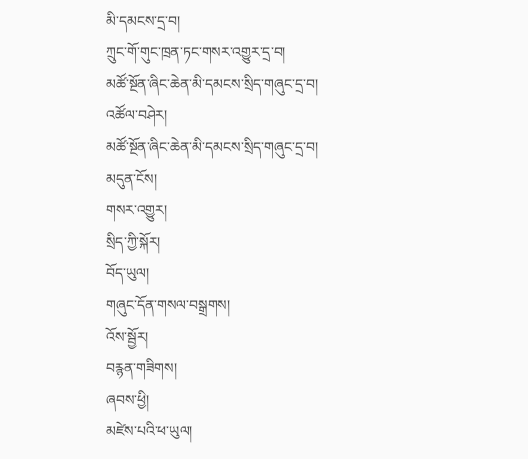མི་དམངས་དྲ་བ།
ཀྲུང་གོ་གུང་ཁྲན་ཏང་གསར་འགྱུར་དྲ་བ།
མཚོ་སྔོན་ཞིང་ཆེན་མི་དམངས་སྲིད་གཞུང་དྲ་བ།
འཚོལ་བཤེར།
མཚོ་སྔོན་ཞིང་ཆེན་མི་དམངས་སྲིད་གཞུང་དྲ་བ།
མདུན་ངོས།
གསར་འགྱུར།
སྲིད་ཀྱི་སྐོར།
བོད་ཡུལ།
གཞུང་དོན་གསལ་བསྒྲགས།
འོས་སྦྱོར།
བརྙན་གཟིགས།
ཞབས་ཕྱི།
མཛེས་པའི་ཕ་ཡུལ།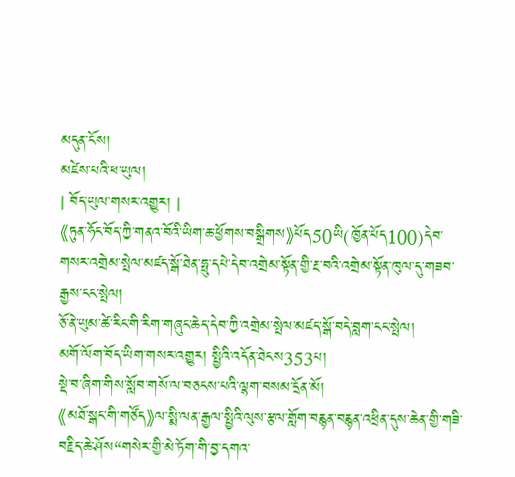མདུན་ངོས།
མཛེས་པའི་ཕ་ཡུལ།
| བོད་ཡུལ་གསར་འགྱུར། |
《ཏུན་ཧོང་བོད་ཀྱི་གནའ་བོའི་ཡིག་ཆ་ཕྱོགས་བསྒྲིགས》པོད50ཡི(ཁྱོན་པོད100)དེབ་གསར་འགྲེམ་སྤེལ་མཛད་སྒོ་ཐེན་ཧྥུ་དཔེ་དེབ་འགྲེམ་སྟོན་གྱི་རྔ་བའི་འགྲེམ་སྟོན་ཁུལ་དུ་གཟབ་རྒྱས་ངང་སྤེལ།
ཅོ་ནེ་ཡུམ་ཚེ་རིང་གི་རིག་གཞུང་ཆེད་དེབ་ཀྱི་འགྲེམ་སྤེལ་མཛད་སྒོ་བདེ་བླག་ངང་སྤེལ།
མགོ་ལོག་བོད་ཡིག་གསར་འགྱུར། སྤྱིའི་འདོན་ཐེངས353པ།
སྡེ་བ་ཞིག་གིས་སློབ་གསོ་ལ་བཅངས་པའི་ལྷག་བསམ་དྲོན་མོ།
《མཐོ་སྒང་གི་གཙོད》ལ་སྨི་ལན་རྒྱལ་སྤྱིའི་ལུས་རྩལ་གློག་བརྙན་བརྙན་འཕྲིན་དུས་ཆེན་གྱི་གཟི་བརྗིད་ཆེ་ཤོས“གསེར་གྱི་མེ་ཏོག་གི་བྱ་དགའ་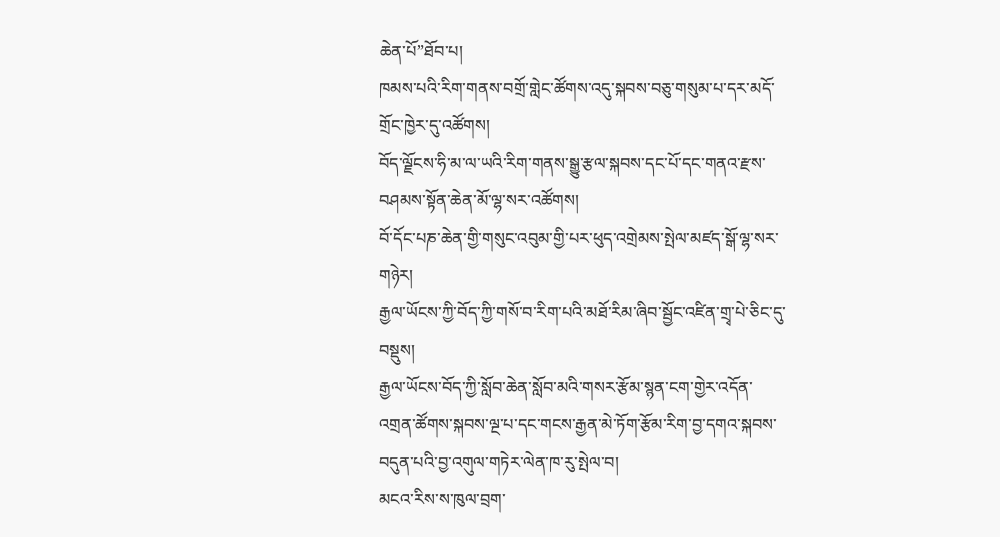ཆེན་པོ”ཐོབ་པ།
ཁམས་པའི་རིག་གནས་བགྲོ་གླེང་ཚོགས་འདུ་སྐབས་བཅུ་གསུམ་པ་དར་མདོ་གྲོང་ཁྱེར་དུ་འཚོགས།
བོད་ལྗོངས་ཧི་མ་ལ་ཡའི་རིག་གནས་སྒྱུ་རྩལ་སྐབས་དང་པོ་དང་གནའ་རྫས་བཤམས་སྟོན་ཆེན་མོ་ལྷ་སར་འཚོགས།
བོ་དོང་པཎ་ཆེན་གྱི་གསུང་འབུམ་གྱི་པར་ཕུད་འགྲེམས་སྤེལ་མཛད་སྒོ་ལྷ་སར་གཉེར།
རྒྱལ་ཡོངས་ཀྱི་བོད་ཀྱི་གསོ་བ་རིག་པའི་མཐོ་རིམ་ཞིབ་སྦྱོང་འཛིན་གྲྭ་པེ་ཅིང་དུ་བསྡུས།
རྒྱལ་ཡོངས་བོད་ཀྱི་སློབ་ཆེན་སློབ་མའི་གསར་རྩོམ་སྙན་ངག་གྱེར་འདོན་འགྲན་ཚོགས་སྐབས་ལྔ་པ་དང་གངས་རྒྱན་མེ་ཏོག་རྩོམ་རིག་བྱ་དགའ་སྐབས་བདུན་པའི་བྱ་འགུལ་གཏེར་ལེན་ཁ་རུ་སྤེལ་བ།
མངའ་རིས་ས་ཁུལ་བྲག་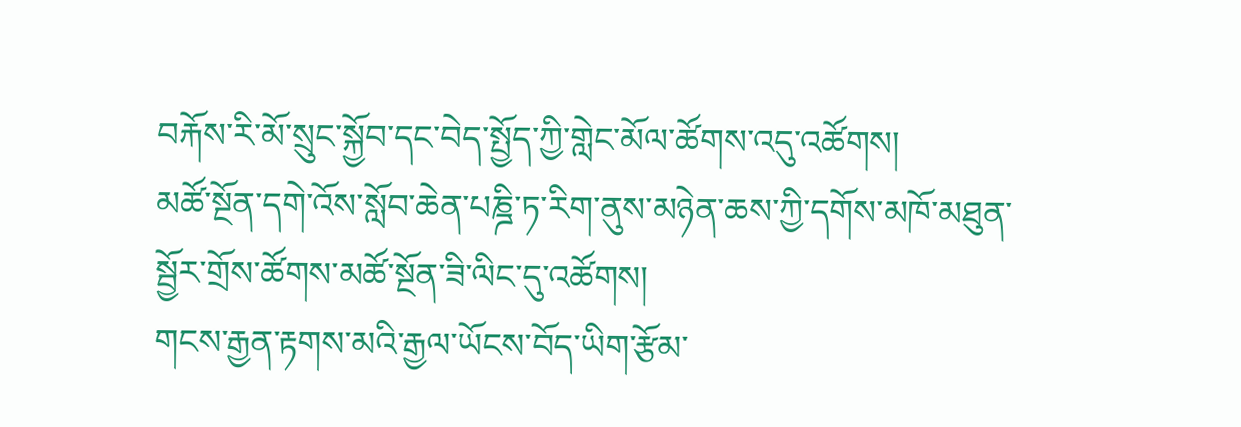བརྐོས་རི་མོ་སྲུང་སྐྱོབ་དང་བེད་སྤྱོད་ཀྱི་གླེང་མོལ་ཚོགས་འདུ་འཚོགས།
མཚོ་སྔོན་དགེ་འོས་སློབ་ཆེན་པཎྜི་ཏ་རིག་ནུས་མཉེན་ཆས་ཀྱི་དགོས་མཁོ་མཐུན་སྦྱོར་གྲོས་ཚོགས་མཚོ་སྔོན་ཟི་ལིང་དུ་འཚོགས།
གངས་རྒྱན་རྟགས་མའི་རྒྱལ་ཡོངས་བོད་ཡིག་རྩོམ་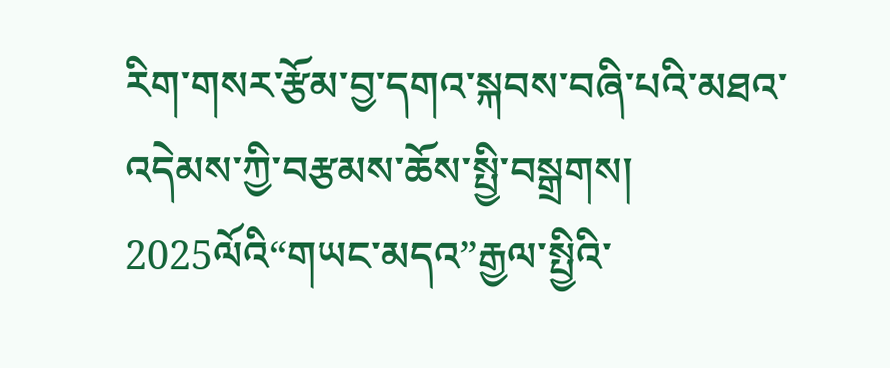རིག་གསར་རྩོམ་བྱ་དགའ་སྐབས་བཞི་པའི་མཐའ་འདེམས་ཀྱི་བརྩམས་ཆོས་སྤྱི་བསྒྲགས།
2025ལོའི“གཡང་མདའ”རྒྱལ་སྤྱིའི་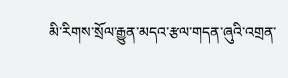མི་རིགས་སྲོལ་རྒྱུན་མདའ་རྩལ་གདན་ཞུའི་འགྲན་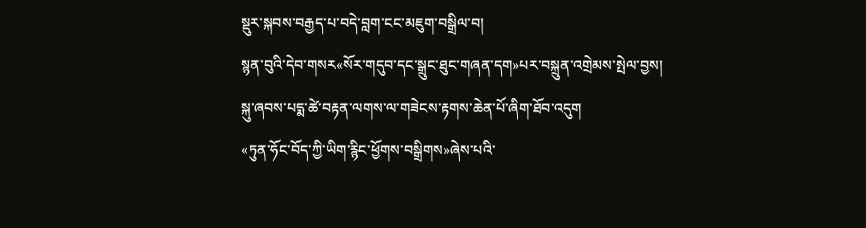སྡུར་སྐབས་བརྒྱད་པ་བདེ་བླག་ངང་མཇུག་བསྒྲིལ་བ།
སྙན་བུའི་དེབ་གསར«སོར་གདུབ་དང་སྒྲུང་ཐུང་གཞན་དག»པར་བསྐྲུན་འགྲེམས་སྤེལ་བྱས།
སྐུ་ཞབས་པདྨ་ཚེ་བརྟན་ལགས་ལ་གཟེངས་རྟགས་ཆེན་པོ་ཞིག་ཐོབ་འདུག
«ཏུན་ཧོང་བོད་ཀྱི་ཡིག་རྙིང་ཕྱོགས་བསྒྲིགས»ཞེས་པའི་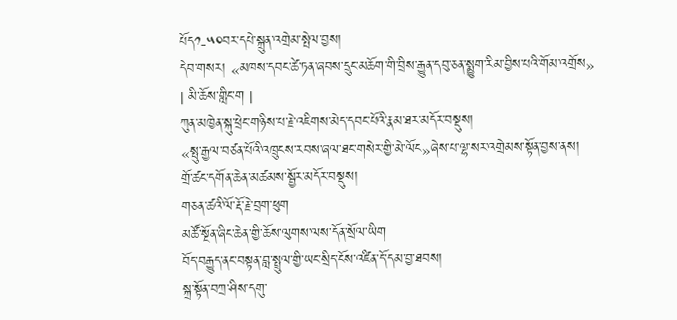པོད༡-༥༠བར་དཔེ་སྐྲུན་འགྲེམ་སྤེལ་བྱས།
དེབ་གསར། «མཁས་དབང་ཚེ་ཏན་ཞབས་དྲུང་མཆོག་གི་བྲིས་རྒྱུན་དབུ་ཅན་སྨྱུག་རིམ་བྱིས་པའི་གོམ་འགྲོས»
| མི་ཆོས་གླིང་ག |
ཀུན་མཁྱེན་སྐུ་ཕྲེང་གཉིས་པ་རྗེ་འཇིགས་མེད་དབང་པོའི་རྣམ་ཐར་མདོར་བསྡུས།
«སྤུ་རྒྱལ་བཙན་པོའི་འཁྲུངས་རབས་ཞལ་ཐང་གསེར་གྱི་མེ་ལོང»ཞེས་པ་ལྷ་སར་འགྲེམས་སྟོན་བྱས་ནས།
གྲོ་ཚང་དགོན་ཆེན་མཚམས་སྦྱོར་མདོར་བསྡུས།
གཅན་ཚའི་ལོ་རྡོ་རྗེ་བྲག་ཕུག
མཚོ་སྔོན་ཞིང་ཆེན་གྱི་ཆོས་ལུགས་ལས་དོན་སྲོལ་ཡིག
བོད་བརྒྱུད་ནང་བསྟན་བླ་སྤྲུལ་གྱི་ཡང་སྲིད་ངོས་འཛིན་དོ་དམ་བྱ་ཐབས།
སྐྲ་སྟོན་བཀྲ་ཤིས་དགུ་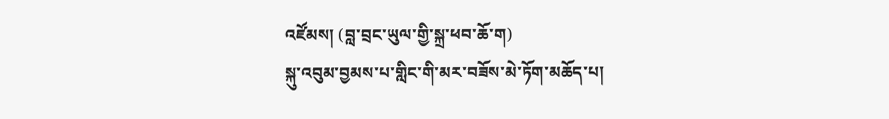འཛོམས། (བླ་བྲང་ཡུལ་གྱི་སྐྲ་ཕབ་ཆོ་ག)
སྐུ་འབུམ་བྱམས་པ་གླིང་གི་མར་བཟོས་མེ་ཏོག་མཆོད་པ།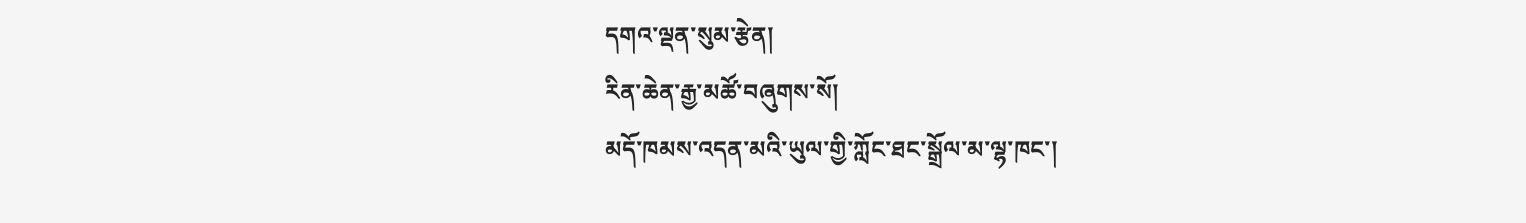དགའ་ལྡན་སུམ་རྩེན།
རིན་ཆེན་རྒྱ་མཚོ་བཞུགས་སོ།
མདོ་ཁམས་འདན་མའི་ཡུལ་གྱི་ཀློང་ཐང་སྒྲོལ་མ་ལྷ་ཁང་།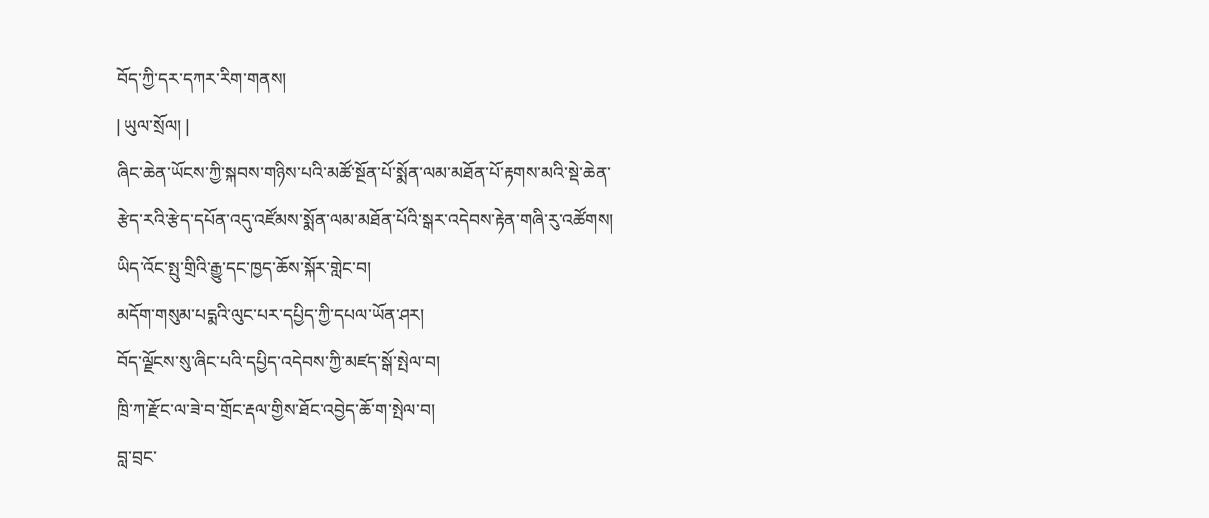བོད་ཀྱི་དར་དཀར་རིག་གནས།
| ཡུལ་སྲོལ། |
ཞིང་ཆེན་ཡོངས་ཀྱི་སྐབས་གཉིས་པའི་མཚོ་སྔོན་པོ་སྨོན་ལམ་མཐོན་པོ་རྟགས་མའི་སྡེ་ཆེན་རྩེད་རའི་རྩེད་དཔོན་འདུ་འཛོམས་སྨོན་ལམ་མཐོན་པོའི་སྒར་འདེབས་རྟེན་གཞི་རུ་འཚོགས།
ཡིད་འོང་སྤུ་གྲིའི་རྒྱུ་དང་ཁྱད་ཆོས་སྐོར་གླེང་བ།
མདོག་གསུམ་པདྨའི་ལུང་པར་དཔྱིད་ཀྱི་དཔལ་ཡོན་ཤར།
བོད་ལྗོངས་སུ་ཞིང་པའི་དཔྱིད་འདེབས་ཀྱི་མཛད་སྒོ་སྤེལ་བ།
ཁྲི་ཀ་རྫོང་ལ་ཟེ་བ་གྲོང་རྡལ་གྱིས་ཐོང་འབྱེད་ཆོ་ག་སྤེལ་བ།
བླ་བྲང་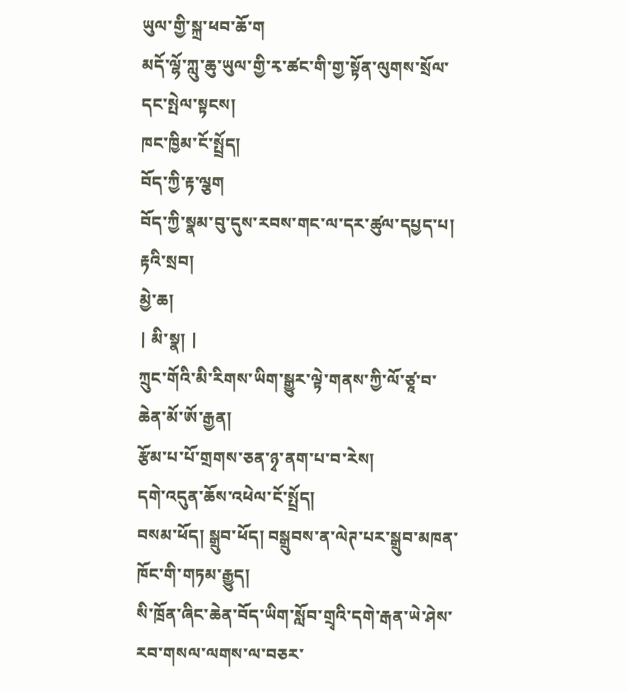ཡུལ་གྱི་སྐྲ་ཕབ་ཆོ་ག
མདོ་ལྷོ་ཀླུ་ཆུ་ཡུལ་གྱི་རྭ་ཚང་གི་གྱ་སྟོན་ལུགས་སྲོལ་དང་སྤེལ་སྟངས།
ཁང་ཁྱིམ་ངོ་སྤྲོད།
བོད་ཀྱི་རྟ་ལྕག
བོད་ཀྱི་སྣམ་བུ་དུས་རབས་གང་ལ་དར་ཚུལ་དཔྱད་པ།
རྟའི་སྲབ།
མྱེ་ཆ།
| མི་སྣ། |
ཀྲུང་གོའི་མི་རིགས་ཡིག་སྒྱུར་ལྟེ་གནས་ཀྱི་ལོ་ཙཱ་བ་ཆེན་མོ་ཨོ་རྒྱན།
རྩོམ་པ་པོ་གྲགས་ཅན་ཉྭ་ནག་པ་བ་རེས།
དགེ་འདུན་ཆོས་འཕེལ་ངོ་སྤྲོད།
བསམ་ཕོད། སྒྲུབ་ཕོད། བསྒྲུབས་ན་ལེཊ་པར་སྒྲུབ་མཁན་ཁོང་གི་གཏམ་རྒྱུད།
སི་ཁྲོན་ཞིང་ཆེན་བོད་ཡིག་སློབ་གྲྭའི་དགེ་རྒན་ཡེ་ཤེས་རབ་གསལ་ལགས་ལ་བཅར་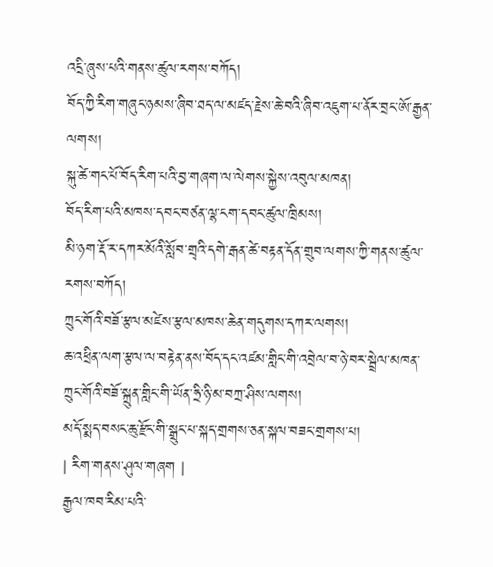འདྲི་ཞུས་པའི་གནས་ཚུལ་རགས་བཀོད།
བོད་ཀྱི་རིག་གཞུང་ཉམས་ཞིབ་ཐད་ལ་མཛད་རྗེས་ཆེ་བའི་ཞིབ་འཇུག་པ་ནོར་བྲང་ཨོ་རྒྱན་ལགས།
སྐུ་ཚེ་གང་པོ་བོད་རིག་པའི་བྱ་གཞག་ལ་ལེགས་སྐྱེས་འབུལ་མཁན།
བོད་རིག་པའི་མཁས་དབང་བཙན་ལྷ་ངག་དབང་ཚུལ་ཁྲིམས།
མི་ཉག་རྡོ་ར་དཀར་མོའི་སློབ་གྲྭའི་དགེ་རྒན་ཚེ་བརྟན་དོན་གྲུབ་ལགས་ཀྱི་གནས་ཚུལ་རགས་བཀོད།
ཀྲུང་གོའི་བཟོ་རྩལ་མཛེས་རྩལ་མཁས་ཆེན་གདུགས་དཀར་ལགས།
ཆ་འཕྲིན་ལག་རྩལ་ལ་བརྟེན་ནས་བོད་དང་འཛམ་གླིང་གི་འབྲེལ་བ་ཉེ་བར་སྦྲེལ་མཁན་ཀྲུང་གོའི་བཟོ་སྐྲུན་གླིང་གི་ཡོན་ཧྲི་ཉི་མ་བཀྲ་ཤིས་ལགས།
མདོ་སྨད་བསང་ཆུ་རྫོང་གི་སྒྲུང་པ་སྐད་གྲགས་ཅན་སྐལ་བཟང་གྲགས་པ།
| རིག་གནས་ཤུལ་གཞག |
རྒྱལ་ཁབ་རིམ་པའི་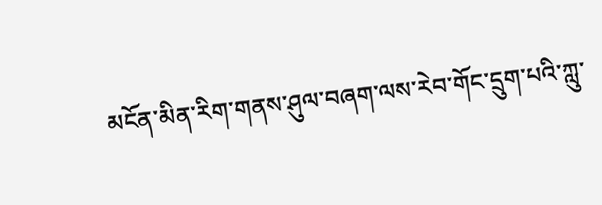མངོན་མིན་རིག་གནས་ཤུལ་བཞག་ལས་རེབ་གོང་དྲུག་པའི་ཀླུ་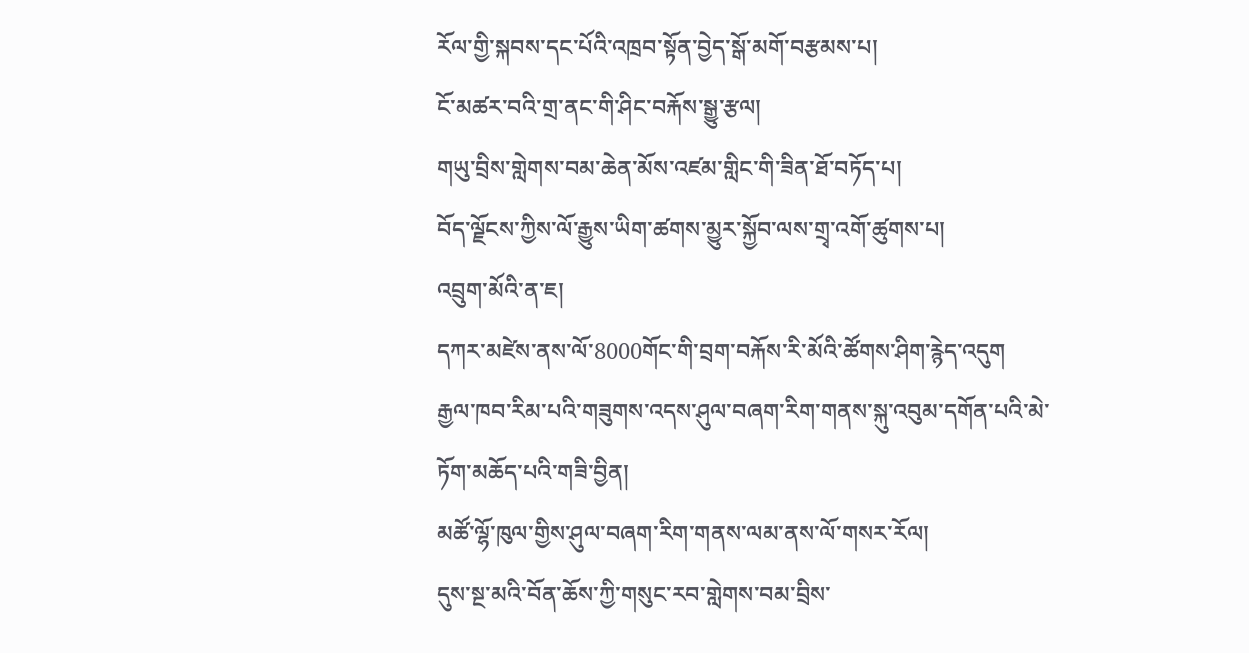རོལ་གྱི་སྐབས་དང་པོའི་འཁྲབ་སྟོན་བྱེད་སྒོ་མགོ་བརྩམས་པ།
ངོ་མཚར་བའི་གྲ་ནང་གི་ཤིང་བརྐོས་སྒྱུ་རྩལ།
གཡུ་བྲིས་གླེགས་བམ་ཆེན་མོས་འཛམ་གླིང་གི་ཟིན་ཐོ་བཏོད་པ།
བོད་ལྗོངས་ཀྱིས་ལོ་རྒྱུས་ཡིག་ཚགས་མྱུར་སྐྱོབ་ལས་གྲྭ་འགོ་ཚུགས་པ།
འབྲུག་མོའི་ན་ཇ།
དཀར་མཛེས་ནས་ལོ་8000གོང་གི་བྲག་བརྐོས་རི་མོའི་ཚོགས་ཤིག་རྙེད་འདུག
རྒྱལ་ཁབ་རིམ་པའི་གཟུགས་འདས་ཤུལ་བཞག་རིག་གནས་སྐུ་འབུམ་དགོན་པའི་མེ་ཏོག་མཆོད་པའི་གཟི་བྱིན།
མཚོ་ལྷོ་ཁུལ་གྱིས་ཤུལ་བཞག་རིག་གནས་ལམ་ནས་ལོ་གསར་རོལ།
དུས་སྔ་མའི་བོན་ཆོས་ཀྱི་གསུང་རབ་གླེགས་བམ་བྲིས་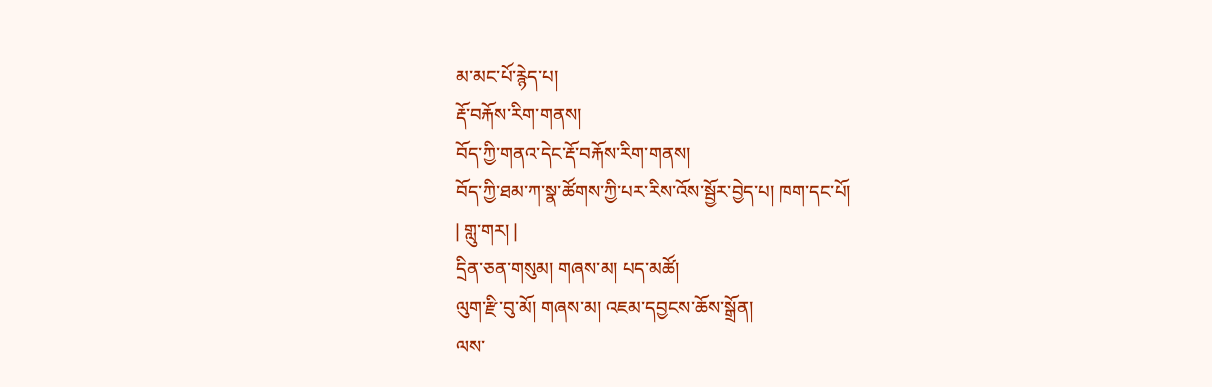མ་མང་པོ་རྙེད་པ།
རྡོ་བརྐོས་རིག་གནས།
བོད་ཀྱི་གནའ་དེང་རྡོ་བརྐོས་རིག་གནས།
བོད་ཀྱི་ཐམ་ཀ་སྣ་ཚོགས་ཀྱི་པར་རིས་འོས་སྦྱོར་བྱེད་པ། ཁག་དང་པོ།
| གླུ་གར། |
དྲིན་ཅན་གསུམ། གཞས་མ། པད་མཚོ།
ལུག་རྫི་བུ་མོ། གཞས་མ། འཇམ་དབྱངས་ཆོས་སྒྲོན།
ལས་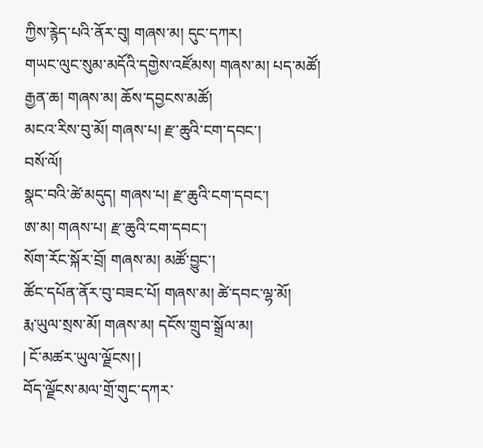ཀྱིས་རྙེད་པའི་ནོར་བུ། གཞས་མ། དུང་དཀར།
གཡང་ལུང་སུམ་མདོའི་དགྱེས་འཛོམས། གཞས་མ། པད་མཚོ།
རྒྱན་ཆ། གཞས་མ། ཆོས་དབྱངས་མཚོ།
མངའ་རིས་བུ་མོ། གཞས་པ། རྫ་ཆུའི་ངག་དབང་།
བསོ་ལོ།
སྣང་བའི་ཚེ་མདུད། གཞས་པ། རྫ་ཆུའི་ངག་དབང་།
ཨ་མ། གཞས་པ། རྫ་ཆུའི་ངག་དབང་།
སོག་རོང་སྐོར་བྲོ། གཞས་མ། མཚོ་བྱུང་།
ཚོང་དཔོན་ནོར་བུ་བཟང་པོ། གཞས་མ། ཚེ་དབང་ལྷ་མོ།
རྨ་ཡུལ་སྲས་མོ། གཞས་མ། དངོས་གྲུབ་སྒྲོལ་མ།
| ངོ་མཚར་ཡུལ་ལྗོངས། |
བོད་ལྗོངས་མལ་གྲོ་གུང་དཀར་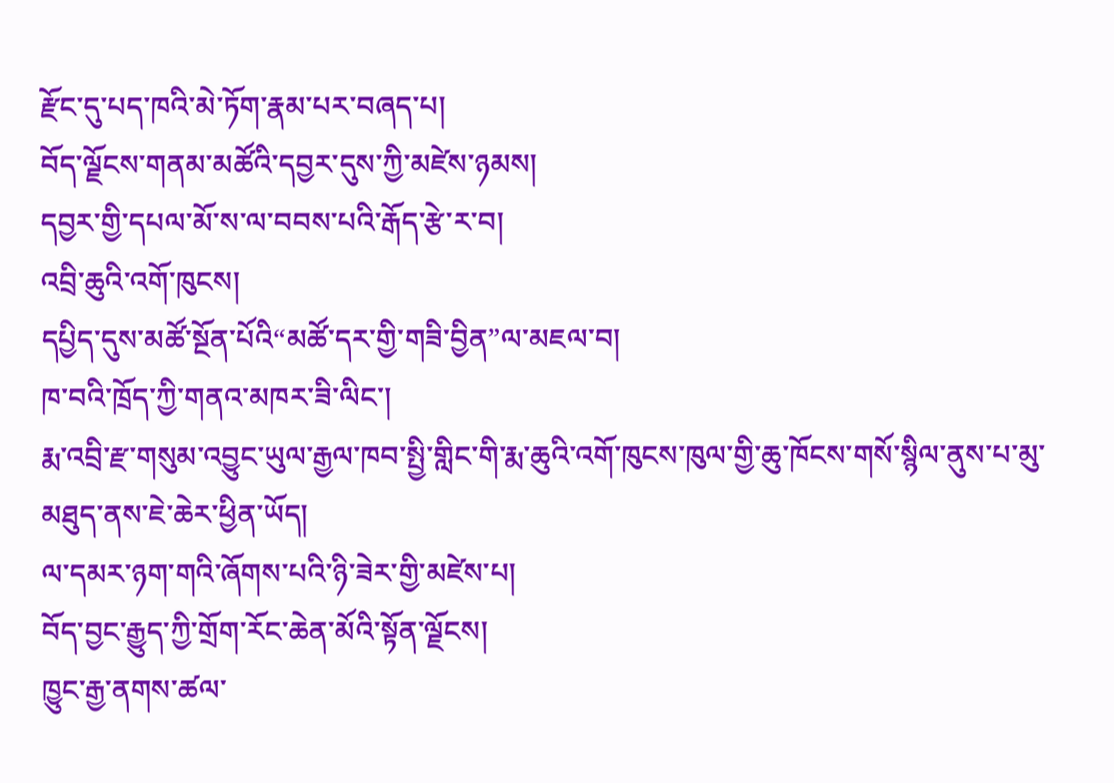རྫོང་དུ་པད་ཁའི་མེ་ཏོག་རྣམ་པར་བཞད་པ།
བོད་ལྗོངས་གནམ་མཚོའི་དབྱར་དུས་ཀྱི་མཛེས་ཉམས།
དབྱར་གྱི་དཔལ་མོ་ས་ལ་བབས་པའི་རྒོད་རྩེ་ར་བ།
འབྲི་ཆུའི་འགོ་ཁུངས།
དཔྱིད་དུས་མཚོ་སྔོན་པོའི“མཚོ་དར་གྱི་གཟི་བྱིན”ལ་མཇལ་བ།
ཁ་བའི་ཁྲོད་ཀྱི་གནའ་མཁར་ཟི་ལིང་།
རྨ་འབྲི་རྫ་གསུམ་འབྱུང་ཡུལ་རྒྱལ་ཁབ་སྤྱི་གླིང་གི་རྨ་ཆུའི་འགོ་ཁུངས་ཁུལ་གྱི་ཆུ་ཁོངས་གསོ་སྙིལ་ནུས་པ་མུ་མཐུད་ནས་ཇེ་ཆེར་ཕྱིན་ཡོད།
ལ་དམར་ཉག་གའི་ཞོགས་པའི་ཉི་ཟེར་གྱི་མཛེས་པ།
བོད་བྱང་རྒྱུད་ཀྱི་གྲོག་རོང་ཆེན་མོའི་སྟོན་ལྗོངས།
ཁྱུང་རྒྱ་ནགས་ཚལ་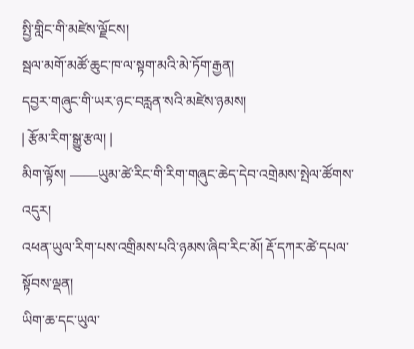སྤྱི་གླིང་གི་མཛེས་ལྗོངས།
སྦལ་མགོ་མཚོ་ཆུང་ཁ་ལ་སྟག་མའི་མེ་ཏོག་རྒྱན།
དབྱར་གཞུང་གི་ཡར་ཉང་བརླན་སའི་མཛེས་ཉམས།
| རྩོམ་རིག་སྒྱུ་རྩལ། |
མིག་ལྟོས། ——ཡུམ་ཚེ་རིང་གི་རིག་གཞུང་ཆེད་དེབ་འགྲེམས་སྤེལ་ཚོགས་འདུར།
འཕན་ཡུལ་རིག་པས་འགྲིམས་པའི་ཉམས་ཞིབ་རིང་མོ། རྡོ་དཀར་ཚེ་དཔལ་སྟོབས་ལྡན།
ཡིག་ཆ་དང་ཡུལ་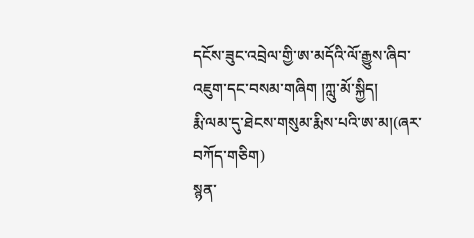དངོས་ཟུང་འབྲེལ་གྱི་ཨ་མདོའི་ལོ་རྒྱུས་ཞིབ་འཇུག་དང་བསམ་གཞིག །ཀླུ་མོ་སྐྱིད།
རྨི་ལམ་དུ་ཐེངས་གསུམ་རྨིས་པའི་ཨ་མ།(ཞར་བཀོད་གཅིག)
སྙན་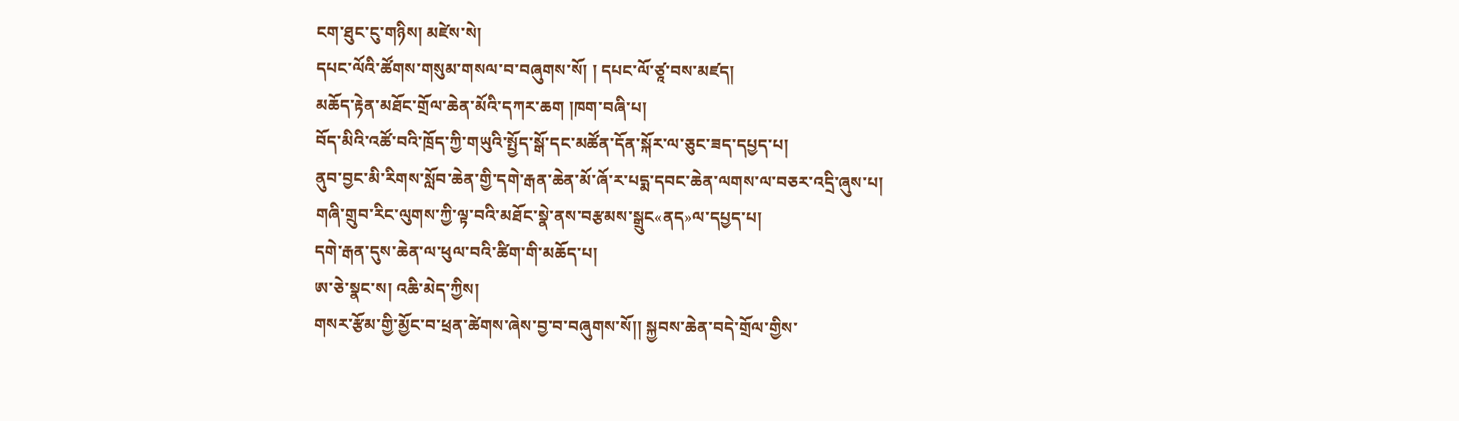ངག་ཐུང་ངུ་གཉིས། མཛེས་སེ།
དཔང་ལོའི་ཚོགས་གསུམ་གསལ་བ་བཞུགས་སོ། ། དཔང་ལོ་ཙཱ་བས་མཛད།
མཆོད་རྟེན་མཐོང་གྲོལ་ཆེན་མོའི་དཀར་ཆག །ཁག་བཞི་པ།
བོད་མིའི་འཚོ་བའི་ཁྲོད་ཀྱི་གཡུའི་སྤྱོད་སྒོ་དང་མཚོན་དོན་སྐོར་ལ་ཅུང་ཟད་དཔྱད་པ།
ནུབ་བྱང་མི་རིགས་སློབ་ཆེན་གྱི་དགེ་རྒན་ཆེན་མོ་ཞོ་ར་པདྨ་དབང་ཆེན་ལགས་ལ་བཅར་འདྲི་ཞུས་པ།
གཞི་གྲུབ་རིང་ལུགས་ཀྱི་ལྟ་བའི་མཐོང་སྣེ་ནས་བརྩམས་སྒྲུང«ནད»ལ་དཔྱད་པ།
དགེ་རྒན་དུས་ཆེན་ལ་ཕུལ་བའི་ཚིག་གི་མཆོད་པ།
ཨ་ཅེ་སྣང་ས། འཆི་མེད་ཀྱིས།
གསར་རྩོམ་གྱི་མྱོང་བ་ཕྲན་ཚེགས་ཞེས་བྱ་བ་བཞུགས་སོ།། སྐྱབས་ཆེན་བདེ་གྲོལ་གྱིས་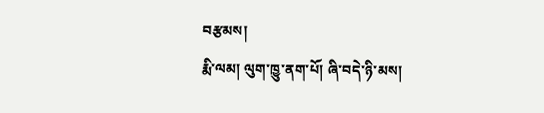བརྩམས།
རྨི་ལམ། ལུག་ཁྱུ་ནག་པོ། ཞི་བདེ་ཉི་མས།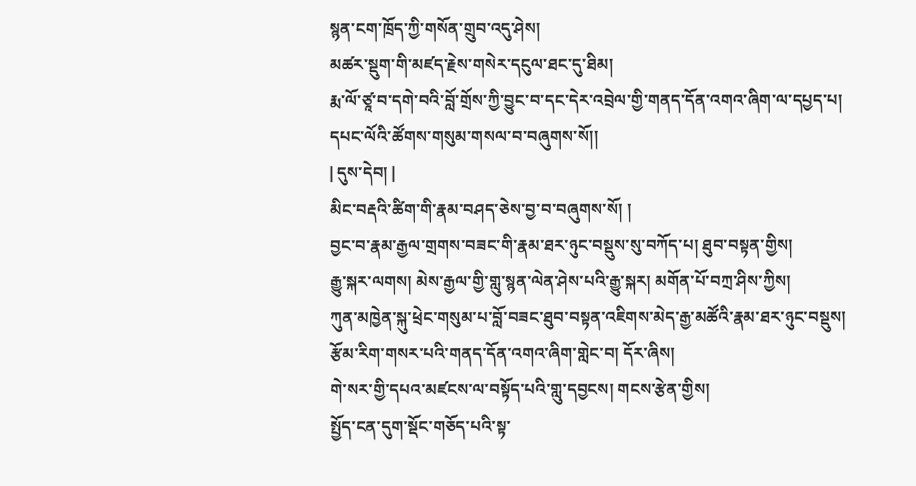སྙན་ངག་ཁྲོད་ཀྱི་གསོན་གྲུབ་འདུ་ཤེས།
མཚར་སྡུག་གི་མཛད་རྗེས་གསེར་དངུལ་ཐང་དུ་ཐིམ།
རྨ་ལོ་ཙཱ་བ་དགེ་བའི་བློ་གྲོས་ཀྱི་བྱུང་བ་དང་དེར་འབྲེལ་གྱི་གནད་དོན་འགའ་ཞིག་ལ་དཔྱད་པ།
དཔང་ལོའི་ཚོགས་གསུམ་གསལ་བ་བཞུགས་སོ།།
| དུས་དེབ། |
མིང་བརྡའི་ཚིག་གི་རྣམ་བཤད་ཅེས་བྱ་བ་བཞུགས་སོ། །
བྱང་བ་རྣམ་རྒྱལ་གྲགས་བཟང་གི་རྣམ་ཐར་ཉུང་བསྡུས་སུ་བཀོད་པ། ཐུབ་བསྟན་གྱིས།
རྒྱུ་སྐར་ལགས། མེས་རྒྱལ་གྱི་གླུ་སྙན་ལེན་ཤེས་པའི་རྒྱུ་སྐར། མགོན་པོ་བཀྲ་ཤིས་ཀྱིས།
ཀུན་མཁྱེན་སྐུ་ཕྲེང་གསུམ་པ་བློ་བཟང་ཐུབ་བསྟན་འཇིགས་མེད་རྒྱ་མཚོའི་རྣམ་ཐར་ཉུང་བསྡུས།
རྩོམ་རིག་གསར་པའི་གནད་དོན་འགའ་ཞིག་གླེང་བ། དོར་ཞིས།
གེ་སར་གྱི་དཔའ་མཛངས་ལ་བསྟོད་པའི་གླུ་དབྱངས། གངས་རྩེན་གྱིས།
སྤྱོད་ངན་དུག་སྡོང་གཅོད་པའི་སྟ་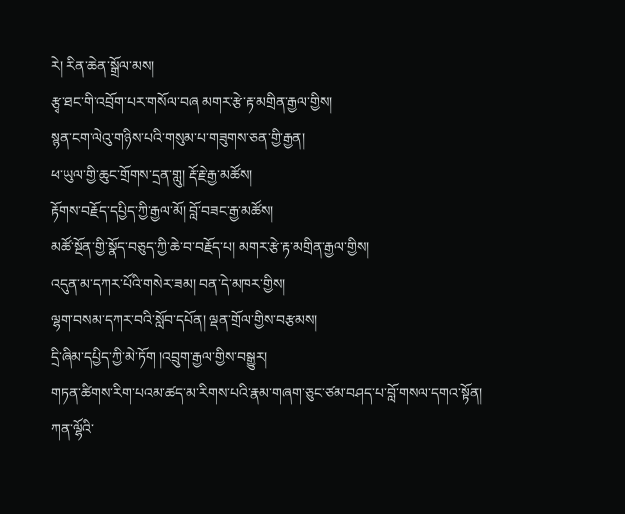རེ། རིན་ཆེན་སྒྲོལ་མས།
རྩྭ་ཐང་གི་འབྲོག་པར་གསོལ་བཞ མགར་རྩེ་རྟ་མགྲིན་རྒྱལ་གྱིས།
སྙན་ངག་ལེའུ་གཉིས་པའི་གསུམ་པ་གཟུགས་ཅན་གྱི་རྒྱན།
ཕ་ཡུལ་གྱི་ཆུང་གྲོགས་དྲན་གླུ། རྡོ་རྗེ་རྒྱ་མཚོས།
རྟོགས་བརྗོད་དཔྱིད་ཀྱི་རྒྱལ་མོ། བློ་བཟང་རྒྱ་མཚོས།
མཚོ་སྔོན་གྱི་སྣོད་བཅུད་ཀྱི་ཆེ་བ་བརྗོད་པ། མགར་རྩེ་རྟ་མགྲིན་རྒྱལ་གྱིས།
འདུན་མ་དཀར་པོའི་གསེར་ཟམ། བན་དེ་མཁར་གྱིས།
ལྷག་བསམ་དཀར་བའི་སློབ་དཔོན། ལྡན་གྲོལ་གྱིས་བརྩམས།
དྲི་ཞིམ་དཔྱིད་ཀྱི་མེ་ཏོག །འབྲུག་རྒྱལ་གྱིས་བསྒྱུར།
གཏན་ཚིགས་རིག་པའམ་ཚད་མ་རིགས་པའི་རྣམ་གཞག་ཅུང་ཙམ་བཤད་པ་བློ་གསལ་དགའ་སྟོན།
ཀན་ལྷོའི་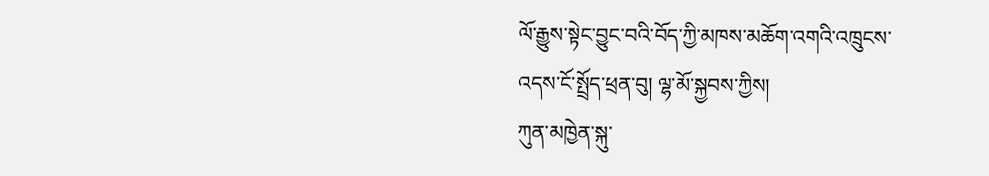ལོ་རྒྱུས་སྟེང་བྱུང་བའི་བོད་ཀྱི་མཁས་མཆོག་འགའི་འཁྲུངས་འདས་ངོ་སྤྲོད་ཕྲན་བུ། ལྷ་མོ་སྐྱབས་ཀྱིས།
ཀུན་མཁྱེན་སྐུ་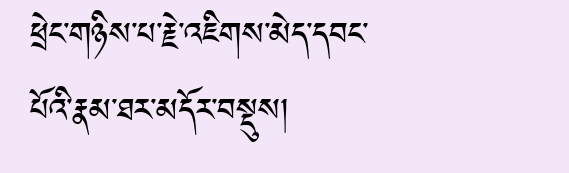ཕྲེང་གཉིས་པ་རྗེ་འཇིགས་མེད་དབང་པོའི་རྣམ་ཐར་མདོར་བསྡུས།